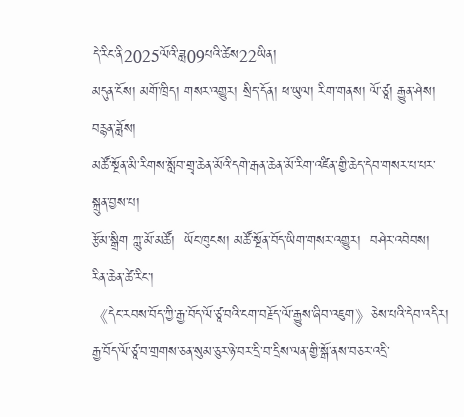དེ་རིང་ནི2025ལོའི་ཟླ09པའི་ཚེས22ཡིན།
མདུན་ངོས། མགོ་ཁྲིད། གསར་འགྱུར། སྲིད་དོན། ཕ་ཡུལ། རིག་གནས། ལོ་ཙཱ། རྒྱུན་ཤེས། བརྙན་ཟློས།
མཚོ་སྔོན་མི་རིགས་སློབ་གྲྭ་ཆེན་མོའི་དགེ་རྒན་ཆེན་མོ་རིག་འཛིན་གྱི་ཆེད་དེབ་གསར་པ་པར་སྐྲུན་བྱས་པ།
རྩོམ་སྒྲིག ཀླུ་མོ་མཚོ།  ཡོང་ཁུངས། མཚོ་སྔོན་བོད་ཡིག་གསར་འགྱུར།  བཤེར་འབེབས། རིན་ཆེན་ཚེ་རིང་།
《དེང་རབས་བོད་ཀྱི་རྒྱ་བོད་ལོ་ཙཱ་བའི་ངག་བརྗོད་ལོ་རྒྱུས་ཞིབ་འཇུག》ཅེས་པའི་དེབ་འདིར། རྒྱ་བོད་ལོ་ཙཱ་བ་གྲགས་ཅན་སུམ་ཅུར་ཉེ་བར་དྲི་བ་དྲིས་ལན་གྱི་སྒོ་ནས་བཅར་འདྲི་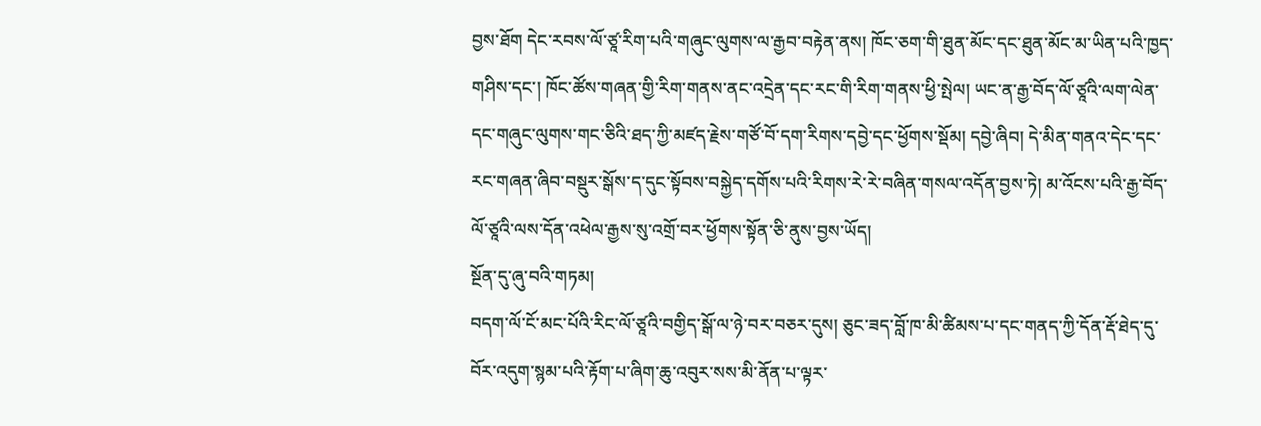བྱས་ཐོག དེང་རབས་ལོ་ཙཱ་རིག་པའི་གཞུང་ལུགས་ལ་རྒྱབ་བརྟེན་ནས། ཁོང་ཅག་གི་ཐུན་མོང་དང་ཐུན་མོང་མ་ཡིན་པའི་ཁྱད་གཤིས་དང་། ཁོང་ཚོས་གཞན་གྱི་རིག་གནས་ནང་འདྲེན་དང་རང་གི་རིག་གནས་ཕྱི་སྤེལ། ཡང་ན་རྒྱ་བོད་ལོ་ཙཱའི་ལག་ལེན་དང་གཞུང་ལུགས་གང་ཅིའི་ཐད་ཀྱི་མཛད་རྗེས་གཙོ་བོ་དག་རིགས་དབྱེ་དང་ཕྱོགས་སྡོམ། དབྱེ་ཞིབ། དེ་མིན་གནའ་དེང་དང་རང་གཞན་ཞིབ་བསྡུར་སྒོས་ད་དུང་སྟོབས་བསྐྱེད་དགོས་པའི་རིགས་རེ་རེ་བཞིན་གསལ་འདོན་བྱས་ཏེ། མ་འོངས་པའི་རྒྱ་བོད་ལོ་ཙཱའི་ལས་དོན་འཕེལ་རྒྱས་སུ་འགྲོ་བར་ཕྱོགས་སྟོན་ཅི་ནུས་བྱས་ཡོད།
སྔོན་དུ་ཞུ་བའི་གཏམ།
བདག་ལོ་ངོ་མང་པོའི་རིང་ལོ་ཙཱའི་བགྱིད་སྒོ་ལ་ཉེ་བར་བཅར་དུས། ཅུང་ཟད་བློ་ཁ་མི་ཚིམས་པ་དང་གནད་ཀྱི་དོན་རྡོ་ཐེད་དུ་བོར་འདུག་སྙམ་པའི་རྟོག་པ་ཞིག་ཆུ་འབུར་སས་མི་ནོན་པ་ལྟར་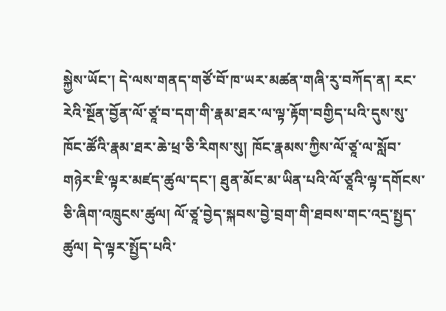སྐྱེས་ཡོང་། དེ་ལས་གནད་གཙོ་བོ་ཁ་ཡར་མཚན་གཞི་རུ་བཀོད་ན། རང་རེའི་སྔོན་བྱོན་ལོ་ཙཱ་བ་དག་གི་རྣམ་ཐར་ལ་ལྟ་རྟོག་བགྱིད་པའི་དུས་སུ་ཁོང་ཚོའི་རྣམ་ཐར་ཆེ་ཕྲ་ཅི་རིགས་སུ། ཁོང་རྣམས་ཀྱིས་ལོ་ཙཱ་ལ་སློབ་གཉེར་ཇི་ལྟར་མཛད་ཚུལ་དང་། ཐུན་མོང་མ་ཡིན་པའི་ལོ་ཙཱའི་ལྟ་དགོངས་ཅི་ཞིག་འཁྲུངས་ཚུལ། ལོ་ཙཱ་བྱེད་སྐབས་བྱེ་བྲག་གི་ཐབས་གང་འདྲ་སྤྱད་ཚུལ། དེ་ལྟར་སྤྱོད་པའི་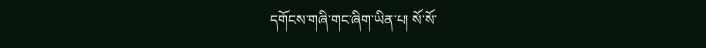དགོངས་གཞི་གང་ཞིག་ཡིན་པ། སོ་སོ་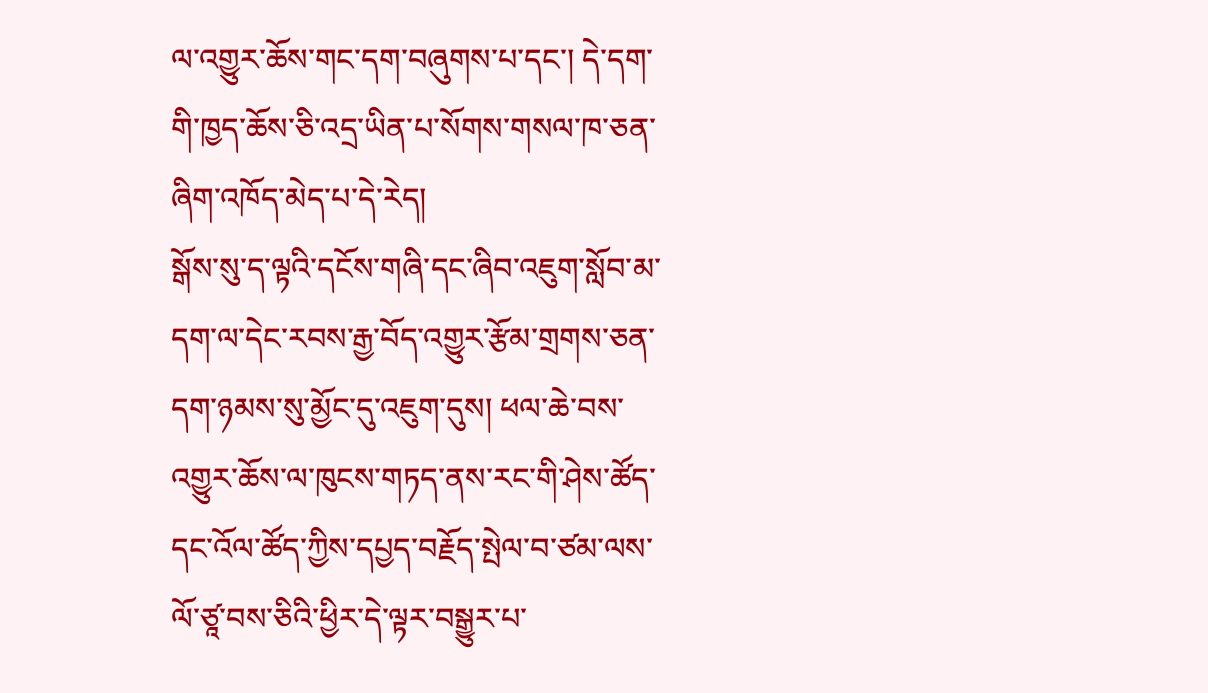ལ་འགྱུར་ཆོས་གང་དག་བཞུགས་པ་དང་། དེ་དག་གི་ཁྱད་ཆོས་ཅི་འདྲ་ཡིན་པ་སོགས་གསལ་ཁ་ཅན་ཞིག་འཁོད་མེད་པ་དེ་རེད།
སྒོས་སུ་ད་ལྟའི་དངོས་གཞི་དང་ཞིབ་འཇུག་སློབ་མ་དག་ལ་དེང་རབས་རྒྱ་བོད་འགྱུར་རྩོམ་གྲགས་ཅན་དག་ཉམས་སུ་མྱོང་དུ་འཇུག་དུས། ཕལ་ཆེ་བས་འགྱུར་ཆོས་ལ་ཁུངས་གཏད་ནས་རང་གི་ཤེས་ཚོད་དང་འོལ་ཚོད་ཀྱིས་དཔྱད་བརྗོད་སྤེལ་བ་ཙམ་ལས་ལོ་ཙཱ་བས་ཅིའི་ཕྱིར་དེ་ལྟར་བསྒྱུར་པ་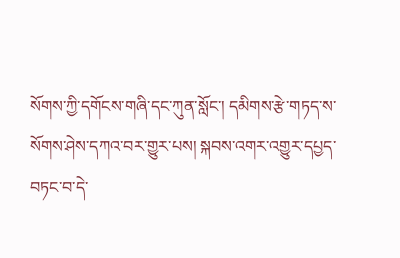སོགས་ཀྱི་དགོངས་གཞི་དང་ཀུན་སློང་། དམིགས་རྩེ་གཏད་ས་སོགས་ཤེས་དཀའ་བར་གྱུར་པས། སྐབས་འགར་འགྱུར་དཔྱད་བཏང་བ་དེ་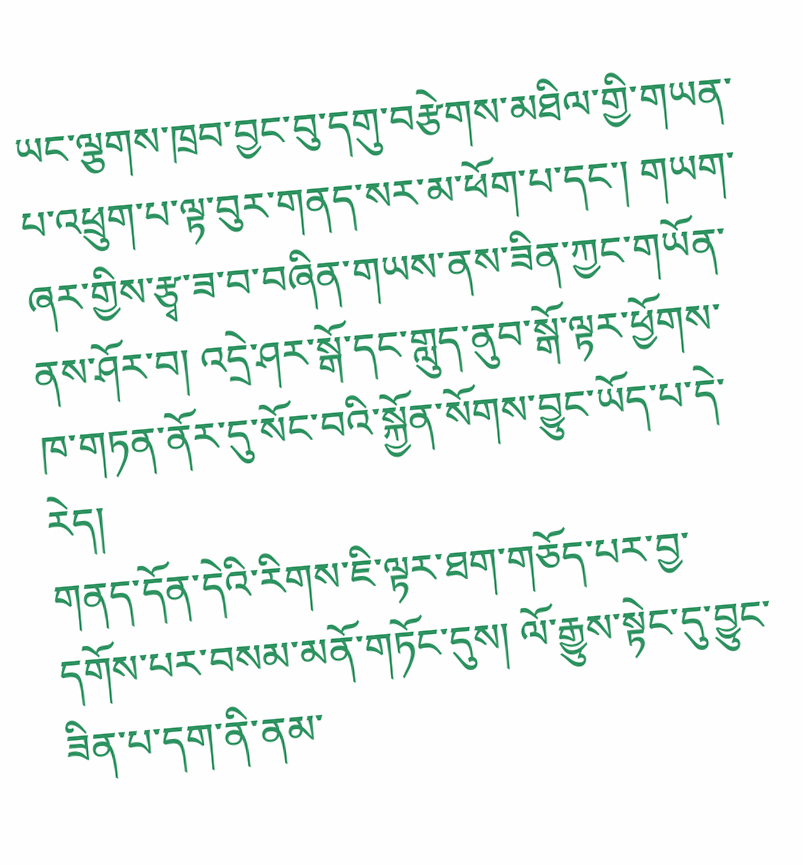ཡང་ལྕགས་ཁྲབ་བྱང་བུ་དགུ་བརྩེགས་མཐིལ་གྱི་གཡན་པ་འཕྲུག་པ་ལྟ་བུར་གནད་སར་མ་ཕོག་པ་དང་། གཡག་ཞར་གྱིས་རྩྭ་ཟ་བ་བཞིན་གཡས་ནས་ཟིན་ཀྱང་གཡོན་ནས་ཤོར་བ། འདྲེ་ཤར་སྒོ་དང་གླུད་ནུབ་སྒོ་ལྟར་ཕྱོགས་ཁ་གཏན་ནོར་དུ་སོང་བའི་སྐྱོན་སོགས་བྱུང་ཡོད་པ་དེ་རེད།
གནད་དོན་དེའི་རིགས་ཇི་ལྟར་ཐག་གཅོད་པར་བྱ་དགོས་པར་བསམ་མནོ་གཏོང་དུས། ལོ་རྒྱུས་སྟེང་དུ་བྱུང་ཟིན་པ་དག་ནི་ནམ་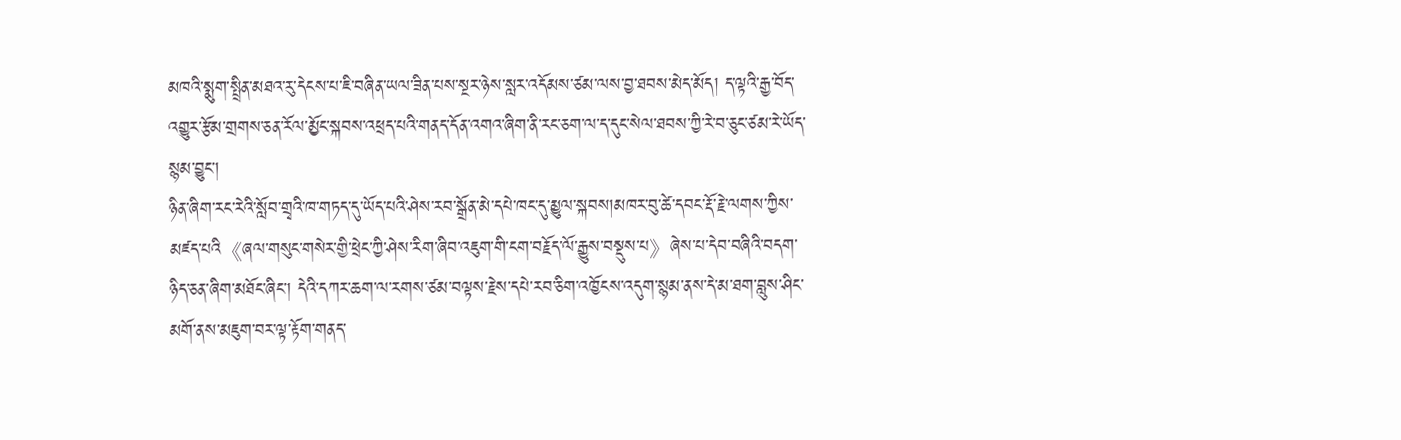མཁའི་སྨུག་སྤྲིན་མཐའ་རུ་དེངས་པ་ཇི་བཞིན་ཡལ་ཟིན་པས་སྔར་ཉེས་སླར་འདོམས་ཙམ་ལས་བྱ་ཐབས་མེད་མོད། ད་ལྟའི་རྒྱ་བོད་འགྱུར་རྩོམ་གྲགས་ཅན་རོལ་མྱོང་སྐབས་འཕྲད་པའི་གནད་དོན་འགའ་ཞིག་ནི་རང་ཅག་ལ་ད་དུང་སེལ་ཐབས་ཀྱི་རེ་བ་ཅུང་ཙམ་རེ་ཡོད་སྙམ་བྱུང་།
ཉིན་ཞིག་རང་རེའི་སློབ་གྲྭའི་ཁ་གཏད་དུ་ཡོད་པའི་ཤེས་རབ་སྒྲོན་མེ་དཔེ་ཁང་དུ་མྱུལ་སྐབས།མཁར་བུ་ཚེ་དབང་རྡོ་རྗེ་ལགས་ཀྱིས་མཛད་པའི《ཞལ་གསུང་གསེར་གྱི་ཕྲེང་ཀྱི་ཤེས་རིག་ཞིབ་འཇུག་གི་ངག་བརྗོད་ལོ་རྒྱུས་བསྡུས་པ》ཞེས་པ་དེབ་བཞིའི་བདག་ཉིད་ཅན་ཞིག་མཐོང་ཞིང་། དེའི་དཀར་ཆག་ལ་རགས་ཙམ་བལྟས་རྗེས་དཔེ་རབ་ཅིག་འཁྱོངས་འདུག་སྙམ་ནས་དེ་མ་ཐག་བླུས་ཤིང་མགོ་ནས་མཇུག་བར་ལྟ་རྟོག་གནད་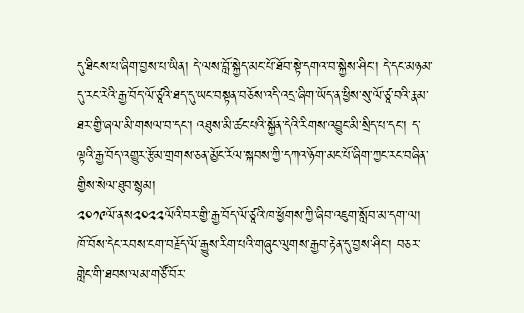དུ་ཐིངས་པ་ཞིག་བྱས་པ་ཡིན། དེ་ལས་བློ་སྐྱེད་མང་པོ་ཐོབ་སྟེ་དགའ་བ་སྐྱེས་ཤིང་། དེ་དང་མཉམ་དུ་རང་རེའི་རྒྱ་བོད་ལོ་ཙཱའི་ཐད་དུ་ཡང་བསྟན་བཅོས་འདི་འདྲ་ཞིག་ཡོད་ན་ཕྱིས་སུ་ལོ་ཙཱ་བའི་རྣམ་ཐར་གྱི་ཞལ་མི་གསལ་བ་དང་། འཐུས་མི་ཚང་པའི་སྐྱོན་དེའི་རིགས་འབྱུང་མི་སྲིད་པ་དང་། ད་ལྟའི་རྒྱ་བོད་འགྱུར་རྩོམ་གྲགས་ཅན་མྱོང་རོལ་སྐབས་ཀྱི་དཀའ་ཉོག་མང་པོ་ཞིག་ཀྱང་རང་བཞིན་གྱིས་སེལ་ཐུབ་སྙམ།
༢༠༡༩ལོ་ནས༢༠༢༢ལོའི་བར་གྱི་རྒྱ་བོད་ལོ་ཙཱའི་ཁ་ཕྱོགས་ཀྱི་ཞིབ་འཇུག་སློབ་མ་དག་ལ། ཁོ་བོས་དེང་རབས་ངག་བརྗོད་ལོ་རྒྱུས་རིག་པའི་གཞུང་ལུགས་རྒྱབ་རྟེན་དུ་བྱས་ཤིང་། བཅར་གླེང་གི་ཐབས་ལམ་གཙོ་བོར་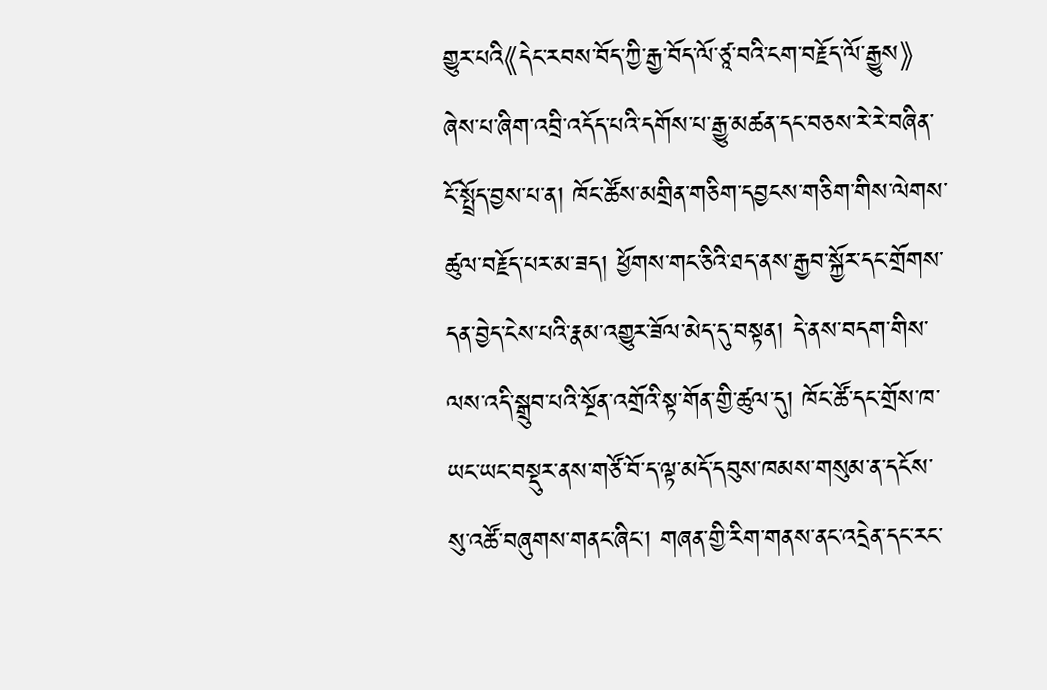གྱུར་པའི《དེང་རབས་བོད་ཀྱི་རྒྱ་བོད་ལོ་ཙཱ་བའི་ངག་བརྗོད་ལོ་རྒྱུས》ཞེས་པ་ཞིག་འབྲི་འདོད་པའི་དགོས་པ་རྒྱུ་མཚན་དང་བཅས་རེ་རེ་བཞིན་ངོ་སྤྲོད་བྱས་པ་ན། ཁོང་ཚོས་མགྲིན་གཅིག་དབྱངས་གཅིག་གིས་ལེགས་ཚུལ་བརྗོད་པར་མ་ཟད། ཕྱོགས་གང་ཅིའི་ཐད་ནས་རྒྱབ་སྐྱོར་དང་གྲོགས་དན་བྱེད་ངེས་པའི་རྣམ་འགྱུར་ཟོལ་མེད་དུ་བསྟན། དེ་ནས་བདག་གིས་ལས་འདི་སྒྲུབ་པའི་སྔོན་འགྲོའི་སྟ་གོན་གྱི་ཚུལ་དུ། ཁོང་ཚོ་དང་གྲོས་ཁ་ཡང་ཡང་བསྡུར་ནས་གཙོ་བོ་ད་ལྟ་མདོ་དབུས་ཁམས་གསུམ་ན་དངོས་སུ་འཚོ་བཞུགས་གནང་ཞིང་། གཞན་གྱི་རིག་གནས་ནང་འདྲེན་དང་རང་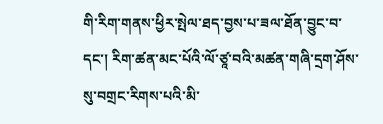གི་རིག་གནས་ཕྱིར་སྤེལ་ཐད་བྱས་པ་ཟལ་ཐོན་བྱུང་བ་དང་། རིག་ཚན་མང་པོའི་ལོ་ཙཱ་བའི་མཚན་གཞི་དྲག་ཤོས་སུ་བགྲང་རིགས་པའི་མི་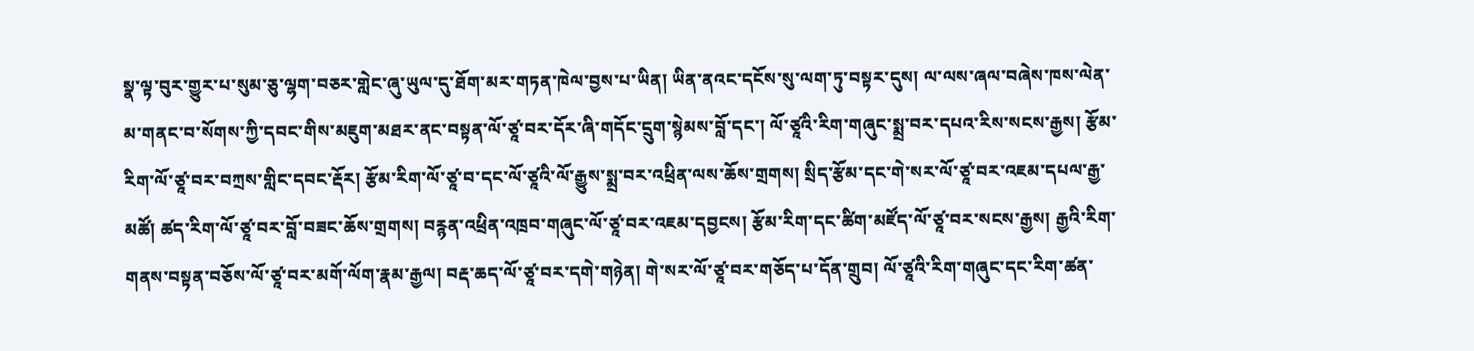སྣ་ལྟ་བུར་གྱུར་པ་སུམ་ཅུ་ལྷག་བཅར་གླེང་ཞུ་ཡུལ་དུ་ཐོག་མར་གཏན་ཁེལ་བྱས་པ་ཡིན། ཡིན་ནའང་དངོས་སུ་ལག་ཏུ་བསྟར་དུས། ལ་ལས་ཞལ་བཞེས་ཁས་ལེན་མ་གནང་བ་སོགས་ཀྱི་དབང་གིས་མཇུག་མཐར་ནང་བསྟན་ལོ་ཙཱ་བར་དོར་ཞི་གདོང་དྲུག་སྙེམས་བློ་དང་། ལོ་ཙཱའི་རིག་གཞུང་སྨྲ་བར་དཔའ་རིས་སངས་རྒྱས། རྩོམ་རིག་ལོ་ཙཱ་བར་བཀྲས་གླིང་དབང་རྡོར། རྩོམ་རིག་ལོ་ཙཱ་བ་དང་ལོ་ཙཱའི་ལོ་རྒྱུས་སྨྲ་བར་འཕྲིན་ལས་ཆོས་གྲགས། སྲིད་རྩོམ་དང་གེ་སར་ལོ་ཙཱ་བར་འཇམ་དཔལ་རྒྱ་མཚོ། ཚད་རིག་ལོ་ཙཱ་བར་བློ་བཟང་ཆོས་གྲགས། བརྙན་འཕྲིན་འཁྲབ་གཞུང་ལོ་ཙཱ་བར་འཇམ་དབྱངས། རྩོམ་རིག་དང་ཚིག་མཛོད་ལོ་ཙཱ་བར་སངས་རྒྱས། རྒྱའི་རིག་གནས་བསྟན་བཅོས་ལོ་ཙཱ་བར་མགོ་ལོག་རྣམ་རྒྱལ། བརྡ་ཆད་ལོ་ཙཱ་བར་དགེ་གཉེན། གེ་སར་ལོ་ཙཱ་བར་གཅོད་པ་དོན་གྲུབ། ལོ་ཙཱའི་རིག་གཞུང་དང་རིག་ཚན་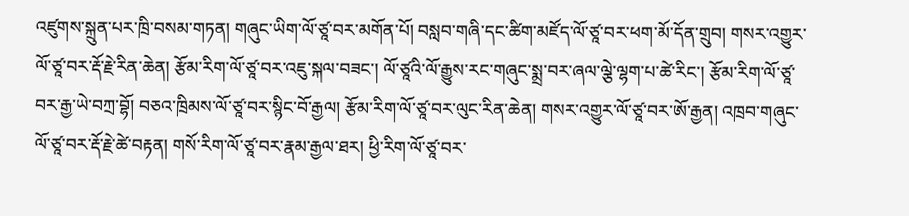འཛུགས་སྐྲུན་པར་ཁྲི་བསམ་གཏན། གཞུང་ཡིག་ལོ་ཙཱ་བར་མགོན་པོ། བསླབ་གཞི་དང་ཚིག་མཛོད་ལོ་ཙཱ་བར་ཕག་མོ་དོན་གྲུབ། གསར་འགྱུར་ལོ་ཙཱ་བར་རྡོ་རྗེ་རིན་ཆེན། རྩོམ་རིག་ལོ་ཙཱ་བར་འཇུ་སྐལ་བཟང་། ལོ་ཙཱའི་ལོ་རྒྱུས་རང་གཞུང་སྨྲ་བར་ཞལ་ལྕེ་ལྷག་པ་ཚེ་རིང་། རྩོམ་རིག་ལོ་ཙཱ་བར་རྒྱ་ཡེ་བཀྲ་བྷོ། བཅའ་ཁྲིམས་ལོ་ཙཱ་བར་སྙིང་བོ་རྒྱལ། རྩོམ་རིག་ལོ་ཙཱ་བར་ལུང་རིན་ཆེན། གསར་འགྱུར་ལོ་ཙཱ་བར་ཨོ་རྒྱན། འཁྲབ་གཞུང་ལོ་ཙཱ་བར་རྡོ་རྗེ་ཚེ་བརྟན། གསོ་རིག་ལོ་ཙཱ་བར་རྣམ་རྒྱལ་ཐར། ཕྱི་རིག་ལོ་ཙཱ་བར་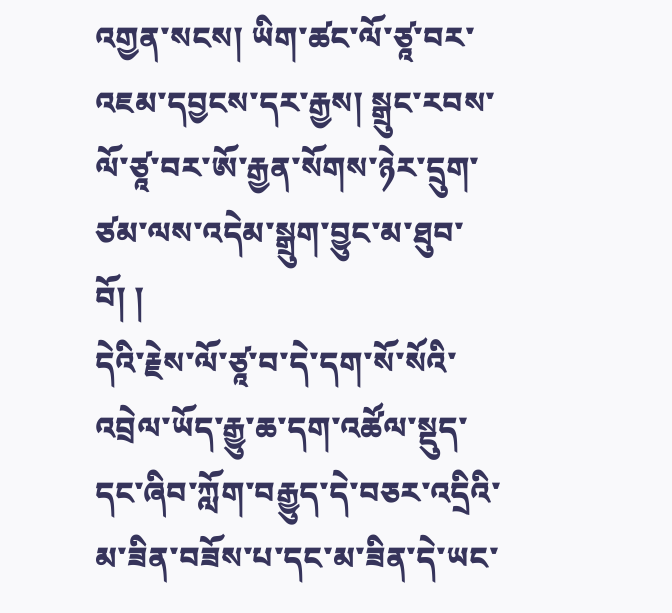འགྱན་སངས། ཡིག་ཚང་ལོ་ཙཱ་བར་འཇམ་དབྱངས་དར་རྒྱས། སྒྲུང་རབས་ལོ་ཙཱ་བར་ཨོ་རྒྱན་སོགས་ཉེར་དྲུག་ཙམ་ལས་འདེམ་སྒྲུག་བྱུང་མ་ཐུབ་བོ། །
དེའི་རྗེས་ལོ་ཙཱ་བ་དེ་དག་སོ་སོའི་འབྲེལ་ཡོད་རྒྱུ་ཆ་དག་འཚོལ་སྡུད་དང་ཞིབ་ཀློག་བརྒྱུད་དེ་བཅར་འདྲིའི་མ་ཟིན་བཟོས་པ་དང་མ་ཟིན་དེ་ཡང་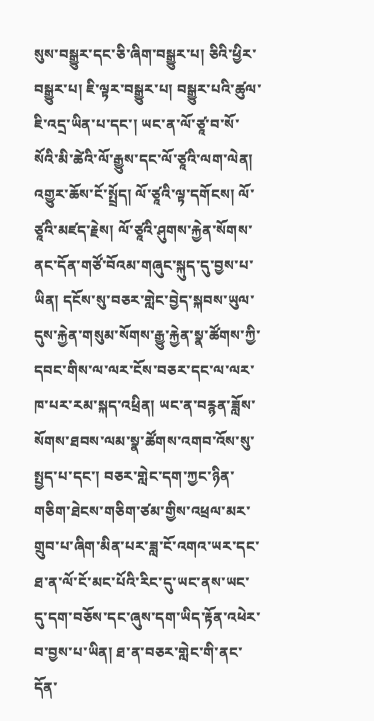སུས་བསྒྱུར་དང་ཅི་ཞིག་བསྒྱུར་པ། ཅིའི་ཕྱིར་བསྒྱུར་པ། ཇི་ལྟར་བསྒྱུར་པ། བསྒྱུར་པའི་ཚུལ་ཇི་འདྲ་ཡིན་པ་དང་། ཡང་ན་ལོ་ཙཱ་བ་སོ་སོའི་མི་ཚེའི་ལོ་རྒྱུས་དང་ལོ་ཙཱའི་ལག་ལེན། འགྱུར་ཆོས་ངོ་སྤྲོད། ལོ་ཙཱའི་ལྟ་དགོངས། ལོ་ཙཱའི་མཛད་རྗེས། ལོ་ཙཱའི་ཤུགས་རྐྱེན་སོགས་ནང་དོན་གཙོ་བོའམ་གཞུང་སྐུད་དུ་བྱས་པ་ཡིན། དངོས་སུ་བཅར་གླེང་བྱེད་སྐབས་ཡུལ་དུས་རྐྱེན་གསུམ་སོགས་རྒྱུ་རྐྱེན་སྣ་ཚོགས་ཀྱི་དབང་གིས་ལ་ལར་ངོས་བཅར་དང་ལ་ལར་ཁ་པར་རམ་སྐད་འཕྲིན། ཡང་ན་བརྙན་ཟློས་སོགས་ཐབས་ལམ་སྣ་ཚོགས་འགབ་འོས་སུ་སྤྱད་པ་དང་། བཅར་གླེང་དག་ཀྱང་ཉིན་གཅིག་ཐེངས་གཅིག་ཙམ་གྱིས་འཕྲལ་མར་གྲུབ་པ་ཞིག་མིན་པར་ཟླ་ངོ་འགའ་ཡར་དང་ཐ་ན་ལོ་ངོ་མང་པོའི་རིང་དུ་ཡང་ནས་ཡང་དུ་དག་བཅོས་དང་ཞུས་དག་ཡིད་རྟོན་འཕེར་བ་བྱས་པ་ཡིན། ཐ་ན་བཅར་གླེང་གི་ནང་དོན་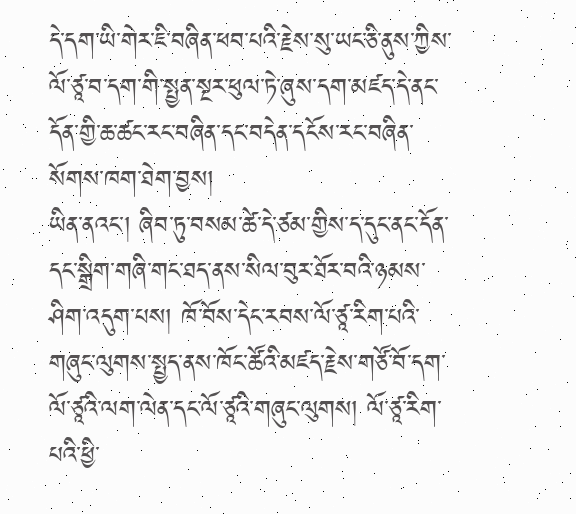དེ་དག་ཡི་གེར་ཇི་བཞིན་ཕབ་པའི་རྗེས་སུ་ཡང་ཅི་ནུས་ཀྱིས་ལོ་ཙཱ་བ་དག་གི་སྤྱན་སྔར་ཕུལ་ཏེ་ཞུས་དག་མཛད་དེ་ནང་དོན་གྱི་ཆ་ཚང་རང་བཞིན་དང་བདེན་དངོས་རང་བཞིན་སོགས་ཁག་ཐེག་བྱས།
ཡིན་ནའང་། ཞིབ་ཏུ་བསམ་ཚེ་དེ་ཙམ་གྱིས་ད་དུང་ནང་དོན་དང་སྒྲིག་གཞི་གང་ཐད་ནས་སིལ་བུར་ཐོར་བའི་ཉམས་ཤིག་འདུག་པས། ཁོ་བོས་དེང་རབས་ལོ་ཙཱ་རིག་པའི་གཞུང་ལུགས་སྤྱད་ནས་ཁོང་ཚོའི་མཛད་རྗེས་གཙོ་བོ་དག་ལོ་ཙཱའི་ལག་ལེན་དང་ལོ་ཙཱའི་གཞུང་ལུགས། ལོ་ཙཱ་རིག་པའི་ཕྱི་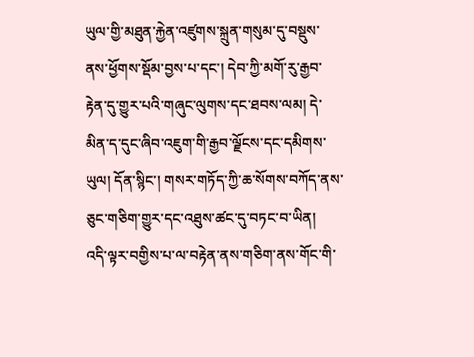ཡུལ་གྱི་མཐུན་རྐྱེན་འཛུགས་སྐྲུན་གསུམ་དུ་བསྡུས་ནས་ཕྱོགས་སྡོམ་བྱས་པ་དང་། དེབ་ཀྱི་མགོ་རུ་རྒྱབ་རྟེན་དུ་གྱུར་པའི་གཞུང་ལུགས་དང་ཐབས་ལམ། དེ་མིན་ད་དུང་ཞིབ་འཇུག་གི་རྒྱབ་ལྗོངས་དང་དམིགས་ཡུལ། དོན་སྙིང་། གསར་གཏོད་ཀྱི་ཆ་སོགས་བཀོད་ནས་ཅུང་གཅིག་གྱུར་དང་འཐུས་ཚང་དུ་བཏང་བ་ཡིན།
འདི་ལྟར་བགྱིས་པ་ལ་བརྟེན་ནས་གཅིག་ནས་གོང་གི་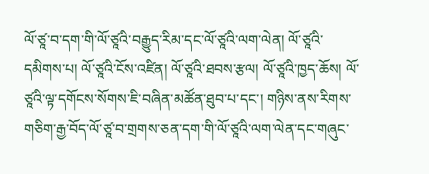ལོ་ཙཱ་བ་དག་གི་ལོ་ཙཱའི་བརྒྱུད་རིམ་དང་ལོ་ཙཱའི་ལག་ལེན། ལོ་ཙཱའི་དམིགས་པ། ལོ་ཙཱའི་ངོས་འཛིན། ལོ་ཙཱའི་ཐབས་རྩལ། ལོ་ཙཱའི་ཁྱད་ཆོས། ལོ་ཙཱའི་ལྟ་དགོངས་སོགས་ཇི་བཞིན་མཚོན་ཐུབ་པ་དང་། གཉིས་ནས་རིགས་གཅིག་རྒྱ་བོད་ལོ་ཙཱ་བ་གྲགས་ཅན་དག་གི་ལོ་ཙཱའི་ལག་ལེན་དང་གཞུང་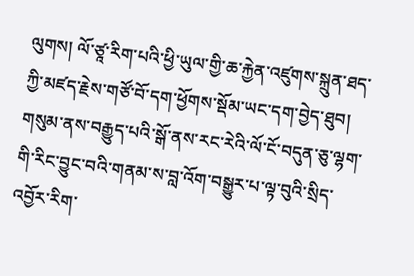ལུགས། ལོ་ཙཱ་རིག་པའི་ཕྱི་ཡུལ་གྱི་ཆ་རྐྱེན་འཛུགས་སྐྲུན་ཐད་ཀྱི་མཛད་རྗེས་གཙོ་བོ་དག་ཕྱོགས་སྡོམ་ཡང་དག་བྱེད་ཐུབ། གསུམ་ནས་བརྒྱུད་པའི་སྒོ་ནས་རང་རེའི་ལོ་ངོ་བདུན་ཅུ་ལྷག་གི་རིང་བྱུང་བའི་གནམ་ས་བླ་འོག་བསྒྱུར་པ་ལྟ་བུའི་སྲིད་འབྱོར་རིག་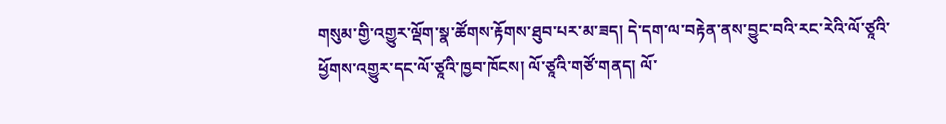གསུམ་གྱི་འགྱུར་ལྡོག་སྣ་ཚོགས་རྟོགས་ཐུབ་པར་མ་ཟད། དེ་དག་ལ་བརྟེན་ནས་བྱུང་བའི་རང་རེའི་ལོ་ཙཱའི་ཕྱོགས་འགྱུར་དང་ལོ་ཙཱའི་ཁྱབ་ཁོངས། ལོ་ཙཱའི་གཙོ་གནད། ལོ་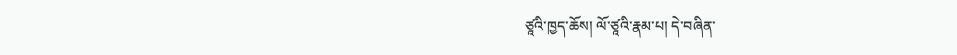ཙཱའི་ཁྱད་ཆོས། ལོ་ཙཱའི་རྣམ་པ། དེ་བཞིན་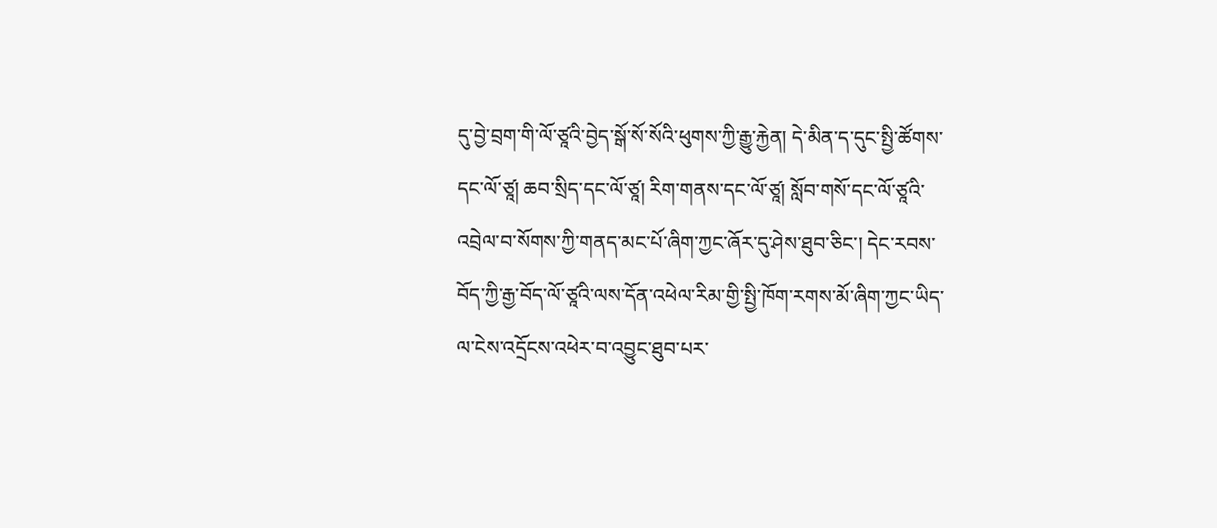དུ་བྱེ་བྲག་གི་ལོ་ཙཱའི་བྱེད་སྒོ་སོ་སོའི་ཕུགས་ཀྱི་རྒྱུ་རྐྱེན། དེ་མིན་ད་དུང་སྤྱི་ཚོགས་དང་ལོ་ཙཱ། ཆབ་སྲིད་དང་ལོ་ཙཱ། རིག་གནས་དང་ལོ་ཙཱ། སློབ་གསོ་དང་ལོ་ཙཱའི་འབྲེལ་བ་སོགས་ཀྱི་གནད་མང་པོ་ཞིག་ཀྱང་ཞོར་དུ་ཤེས་ཐུབ་ཅིང་། དེང་རབས་བོད་ཀྱི་རྒྱ་བོད་ལོ་ཙཱའི་ལས་དོན་འཕེལ་རིམ་གྱི་སྤྱི་ཁོག་རགས་མོ་ཞིག་ཀྱང་ཡིད་ལ་ངེས་འདྲོངས་འཕེར་བ་འབྱུང་ཐུབ་པར་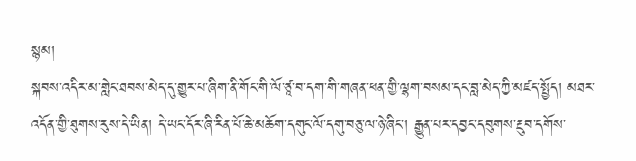སྙམ།
སྐབས་འདིར་མ་གླེང་ཐབས་མེད་དུ་གྱུར་པ་ཞིག་ནི་གོང་གི་ལོ་ཙཱ་བ་དག་གི་གཞན་ཕན་གྱི་ལྷག་བསམ་དང་བླ་མེད་ཀྱི་མཛད་སྤྱོད། མཐར་འདོན་གྱི་ཐུགས་རུས་དེ་ཡིན། དེ་ཡང་དོར་ཞི་རིན་པོ་ཆེ་མཆོག་དགུང་ལོ་དགུ་བཅུ་ལ་ཉེ་ཞིང་། རྒྱུན་པར་དབྱང་དབུགས་རྔུབ་དགོས་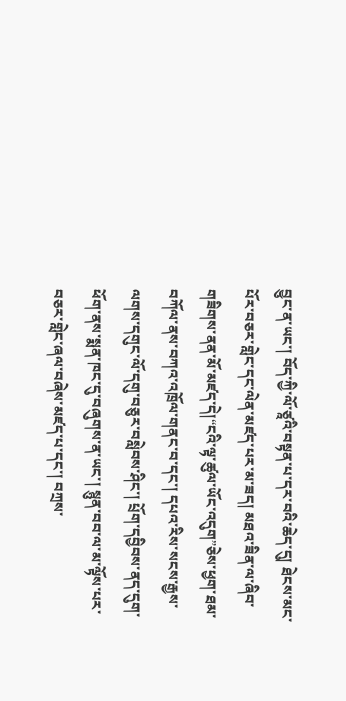བྱུང་ན་ཡང་། བོད་ཀྱི་ལོ་ཙཱའི་བསྟན་པ་དར་བའི་ཆེད་དུ། ཐེངས་མང་པོར་བཅར་གླེང་དང་ལེན་མཛད་པར་མ་ཟད། མཐའ་ཟིན་ལ་ཞིབ་གཟིགས་ནན་མོ་མཛད་དེ།“ངའི་ལྟ་ཚུལ་ཡོང་འདུག”ཅེས་ཕྱག་ཐམ་བཀོལ་ནས་བཀའ་འཁྲོལ་གནང་བ་དང་། དཔའ་རིས་སངས་རྒྱས་ལགས་དགུང་ལོ་དགུ་བཅུར་བསླེབས་ཤིང་། པྲོག་དབྱིབས་ནད་དུག་ཕོག་ནས་སྨན་ཁང་དུ་བཞུགས་ན་ཡང་། སྙུན་བབ་ལ་མ་ལྟོས་པར་བཅར་གླེང་ཞལ་བཞེས་མཛད་པ་དང་། བཀྲས་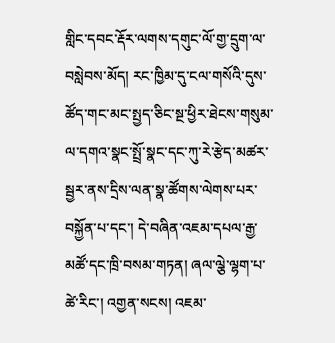གླིང་དབང་རྡོར་ལགས་དགུང་ལོ་གྱ་དྲུག་ལ་བསླེབས་མོད། རང་ཁྱིམ་དུ་ངལ་གསོའི་དུས་ཚོད་གང་མང་སྤྱད་ཅིང་སྔ་ཕྱིར་ཐེངས་གསུམ་ལ་དགའ་སྣང་སྤྲོ་སྣང་དང་ཀུ་རེ་རྩེད་མཚར་སྦྱར་ནས་དྲིས་ལན་སྣ་ཚོགས་ལེགས་པར་བསྐྱོན་པ་དང་། དེ་བཞིན་འཇམ་དཔལ་རྒྱ་མཚོ་དང་ཁྲི་བསམ་གཏན། ཞལ་ལྕེ་ལྷག་པ་ཚེ་རིང་། འགྱན་སངས། འཇམ་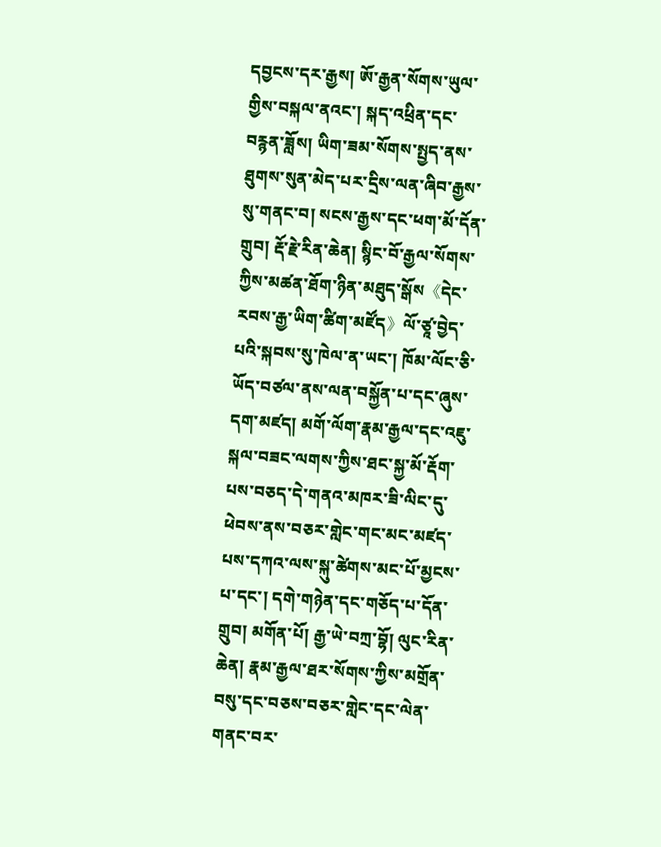དབྱངས་དར་རྒྱས། ཨོ་རྒྱན་སོགས་ཡུལ་གྱིས་བསྐལ་ནའང་། སྐད་འཕྲིན་དང་བརྙན་ཟློས། ཡིག་ཟམ་སོགས་སྤྱད་ནས་ཐུགས་སུན་མེད་པར་དྲིས་ལན་ཞིབ་རྒྱས་སུ་གནང་བ། སངས་རྒྱས་དང་ཕག་མོ་དོན་གྲུབ། རྡོ་རྗེ་རིན་ཆེན། སྙིང་བོ་རྒྱལ་སོགས་ཀྱིས་མཚན་ཐོག་ཉིན་མཐུད་སྒོས《དེང་རབས་རྒྱ་ཡིག་ཚིག་མཛོད》ལོ་ཙཱ་བྱེད་པའི་སྐབས་སུ་ཁེལ་ན་ཡང་། ཁོམ་ལོང་ཅི་ཡོད་བཙལ་ནས་ལན་བསྐྱོན་པ་དང་ཞུས་དག་མཛད། མགོ་ལོག་རྣམ་རྒྱལ་དང་འཇུ་སྐལ་བཟང་ལགས་ཀྱིས་ཐང་སྐྱ་མོ་རྡོག་པས་བཅད་དེ་གནའ་མཁར་ཟི་ལིང་དུ་ཕེབས་ནས་བཅར་གླེང་གང་མང་མཛད་པས་དཀའ་ལས་སྐུ་ཚེགས་མང་པོ་མྱངས་པ་དང་། དགེ་གཉེན་དང་གཅོད་པ་དོན་གྲུབ། མགོན་པོ། རྒྱ་ཡེ་བཀྲ་བྷོ། ལུང་རིན་ཆེན། རྣམ་རྒྱལ་ཐར་སོགས་ཀྱིས་མགྲོན་བསུ་དང་བཅས་བཅར་གླེང་དང་ལེན་གནང་བར་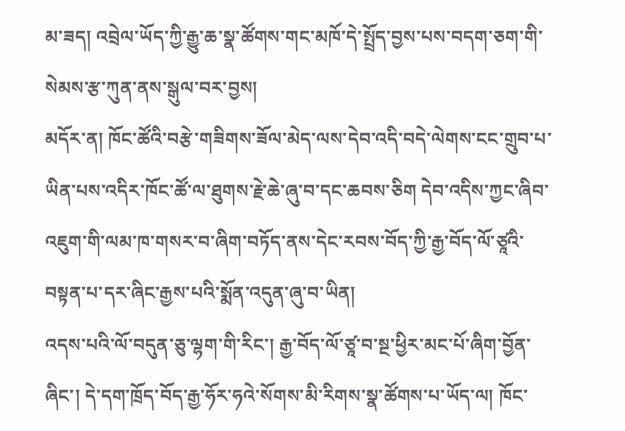མ་ཟད། འབྲེལ་ཡོད་ཀྱི་རྒྱུ་ཆ་སྣ་ཚོགས་གང་མཁོ་དེ་སྤྲོད་བྱས་པས་བདག་ཅག་གི་སེམས་རྩ་ཀུན་ནས་སྒུལ་བར་བྱས།
མདོར་ན། ཁོང་ཚོའི་བརྩེ་གཟིགས་ཟོལ་མེད་ལས་དེབ་འདི་བདེ་ལེགས་ངང་གྲུབ་པ་ཡིན་པས་འདིར་ཁོང་ཚོ་ལ་ཐུགས་རྗེ་ཆེ་ཞུ་བ་དང་ཆབས་ཅིག དེབ་འདིས་ཀྱང་ཞིབ་འཇུག་གི་ལམ་ཁ་གསར་བ་ཞིག་བཏོད་ནས་དེང་རབས་བོད་ཀྱི་རྒྱ་བོད་ལོ་ཙཱའི་བསྟན་པ་དར་ཞིང་རྒྱས་པའི་སྨོན་འདུན་ཞུ་བ་ཡིན།
འདས་པའི་ལོ་བདུན་ཅུ་ལྷག་གི་རིང་། རྒྱ་བོད་ལོ་ཙཱ་བ་སྔ་ཕྱིར་མང་པོ་ཞིག་བྱོན་ཞིང་། དེ་དག་ཁྲོད་བོད་རྒྱ་ཧོར་ཧའེ་སོགས་མི་རིགས་སྣ་ཚོགས་པ་ཡོད་ལ། ཁོང་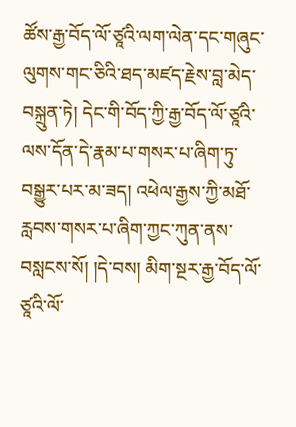ཚོས་རྒྱ་བོད་ལོ་ཙཱའི་ལག་ལེན་དང་གཞུང་ལུགས་གང་ཅིའི་ཐད་མཛད་རྗེས་བླ་མེད་བསྐྲུན་ཏེ། དེང་གི་བོད་ཀྱི་རྒྱ་བོད་ལོ་ཙཱའི་ལས་དོན་དེ་རྣམ་པ་གསར་པ་ཞིག་ཏུ་བསྒྱུར་པར་མ་ཟད། འཕེལ་རྒྱས་ཀྱི་མཐོ་རླབས་གསར་པ་ཞིག་ཀྱང་ཀུན་ནས་བསླངས་སོ། །དེ་བས། མིག་སྔར་རྒྱ་བོད་ལོ་ཙཱའི་ལོ་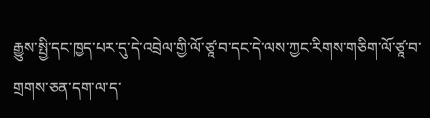རྒྱུས་སྤྱི་དང་ཁྱད་པར་དུ་དེ་འབྲེལ་གྱི་ལོ་ཙཱ་བ་དང་དེ་ལས་ཀྱང་རིགས་གཅིག་ལོ་ཙཱ་བ་གྲགས་ཅན་དག་ལ་ད་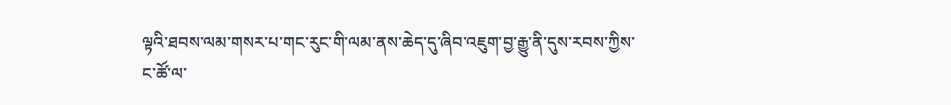ལྟའི་ཐབས་ལམ་གསར་པ་གང་རུང་གི་ལམ་ནས་ཆེད་དུ་ཞིབ་འཇུག་བྱ་རྒྱུ་ནི་དུས་རབས་ཀྱིས་ང་ཚོ་ལ་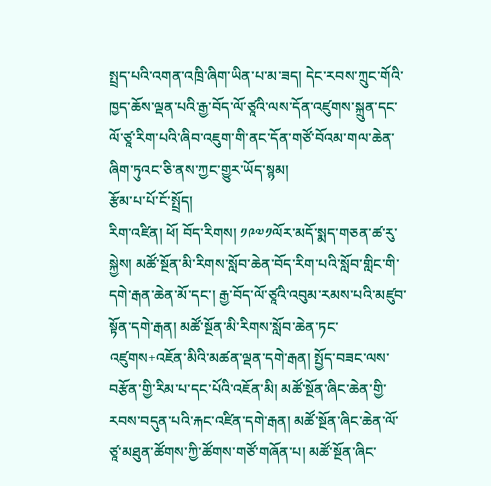སྤྲད་པའི་འགན་འཁྲི་ཞིག་ཡིན་པ་མ་ཟད། དེང་རབས་ཀྲུང་གོའི་ཁྱད་ཆོས་ལྡན་པའི་རྒྱ་བོད་ལོ་ཙཱའི་ལས་དོན་འཛུགས་སྐྲུན་དང་ལོ་ཙཱ་རིག་པའི་ཞིབ་འཇུག་གི་ནང་དོན་གཙོ་བོའམ་གལ་ཆེན་ཞིག་ཏུའང་ཅི་ནས་ཀྱང་གྱུར་ཡོད་སྙམ།
རྩོམ་པ་པོ་ངོ་སྤྲོད།
རིག་འཛིན། ཕོ། བོད་རིགས། ༡༩༧༡ལོར་མདོ་སྨད་གཅན་ཚ་རུ་སྐྱེས། མཚོ་སྔོན་མི་རིགས་སློབ་ཆེན་བོད་རིག་པའི་སློབ་གླིང་གི་དགེ་རྒན་ཆེན་མོ་དང་། རྒྱ་བོད་ལོ་ཙཱའི་འབུམ་རམས་པའི་མཛུབ་སྟོན་དགེ་རྒན། མཚོ་སྔོན་མི་རིགས་སློབ་ཆེན་ཏང་འཛུགས+འཇོན་མིའི་མཚན་ལྡན་དགེ་རྒན། སྤྱོད་བཟང་ལས་བརྩོན་གྱི་རིམ་པ་དང་པོའི་འཇོན་མི། མཚོ་སྔོན་ཞིང་ཆེན་གྱི་རབས་བདུན་པའི་རྐང་འཛིན་དགེ་རྒན། མཚོ་སྔོན་ཞིང་ཆེན་ལོ་ཙཱ་མཐུན་ཚོགས་ཀྱི་ཚོགས་གཙོ་གཞོན་པ། མཚོ་སྔོན་ཞིང་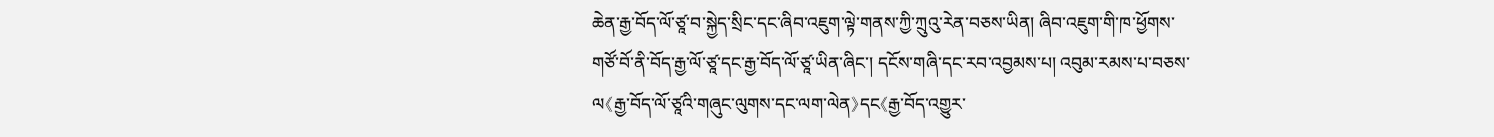ཆེན་རྒྱ་བོད་ལོ་ཙཱ་བ་སྐྱེད་སྲིང་དང་ཞིབ་འཇུག་ལྟེ་གནས་ཀྱི་ཀྲུའུ་རེན་བཅས་ཡིན། ཞིབ་འཇུག་གི་ཁ་ཕྱོགས་གཙོ་བོ་ནི་བོད་རྒྱ་ལོ་ཙཱ་དང་རྒྱ་བོད་ལོ་ཙཱ་ཡིན་ཞིང་། དངོས་གཞི་དང་རབ་འབྱམས་པ། འབུམ་རམས་པ་བཅས་ལ《རྒྱ་བོད་ལོ་ཙཱའི་གཞུང་ལུགས་དང་ལག་ལེན》དང《རྒྱ་བོད་འགྱུར་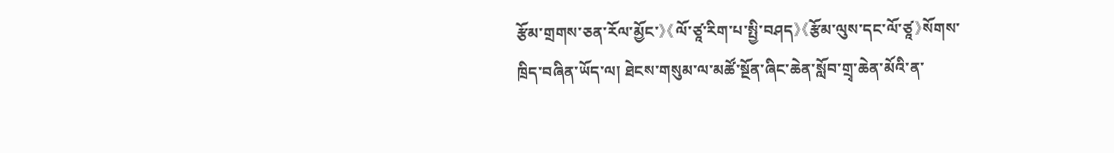རྩོམ་གྲགས་ཅན་རོལ་མྱོང་》《ལོ་ཙཱ་རིག་པ་སྤྱི་བཤད》《རྩོམ་ལུས་དང་ལོ་ཙཱ》སོགས་ཁྲིད་བཞིན་ཡོད་ལ། ཐེངས་གསུམ་ལ་མཚོ་སྔོན་ཞིང་ཆེན་སློབ་གྲྭ་ཆེན་མོའི་ན་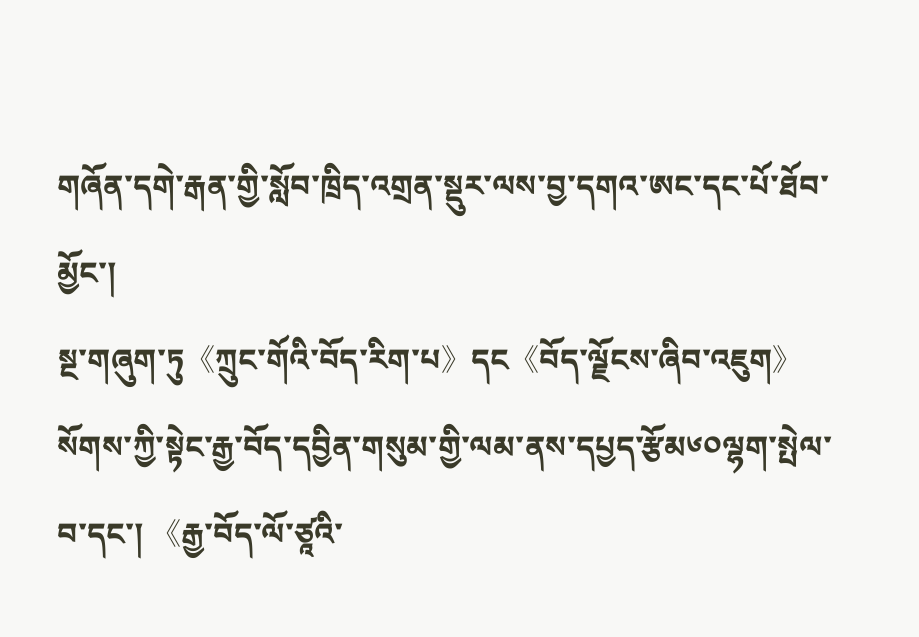གཞོན་དགེ་རྒན་གྱི་སློབ་ཁྲིད་འགྲན་སྡུར་ལས་བྱ་དགའ་ཨང་དང་པོ་ཐོབ་མྱོང་།
སྔ་གཞུག་ཏུ《ཀྲུང་གོའི་བོད་རིག་པ》དང《བོད་ལྗོངས་ཞིབ་འཇུག》སོགས་ཀྱི་སྟེང་རྒྱ་བོད་དབྱིན་གསུམ་གྱི་ལམ་ནས་དཔྱད་རྩོམ༦༠ལྷག་སྤེལ་བ་དང་། 《རྒྱ་བོད་ལོ་ཙཱའི་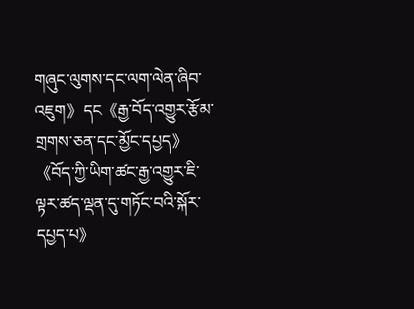གཞུང་ལུགས་དང་ལག་ལེན་ཞིབ་འཇུག》དང《རྒྱ་བོད་འགྱུར་རྩོམ་གྲགས་ཅན་དང་མྱོང་དཔྱད》 《བོད་ཀྱི་ཡིག་ཚང་རྒྱ་འགྱུར་ཇི་ལྟར་ཚད་ལྡན་དུ་གཏོང་བའི་སྐོར་དཔྱད་པ》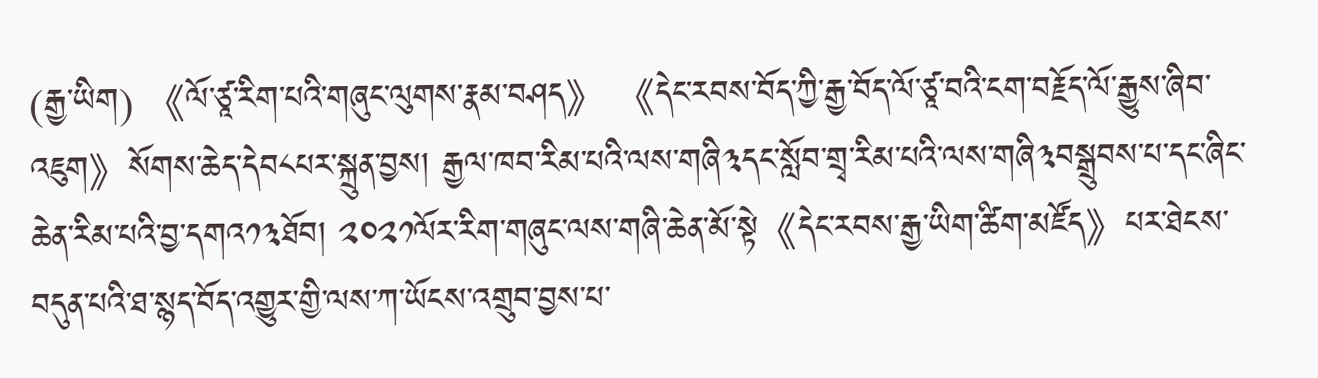(རྒྱ་ཡིག) 《ལོ་ཙཱ་རིག་པའི་གཞུང་ལུགས་རྣམ་བཤད》 《དེང་རབས་བོད་ཀྱི་རྒྱ་བོད་ལོ་ཙཱ་བའི་ངག་བརྗོད་ལོ་རྒྱུས་ཞིབ་འཇུག》སོགས་ཆེད་དེབ༨པར་སྐྲུན་བྱས། རྒྱལ་ཁབ་རིམ་པའི་ལས་གཞི༣དང་སློབ་གྲྭ་རིམ་པའི་ལས་གཞི༣བསྒྲུབས་པ་དང་ཞིང་ཆེན་རིམ་པའི་བྱ་དགའ༡༣ཐོབ། ༢༠༢༡ལོར་རིག་གཞུང་ལས་གཞི་ཆེན་མོ་སྟེ《དེང་རབས་རྒྱ་ཡིག་ཚིག་མཛོད》པར་ཐེངས་བདུན་པའི་ཐ་སྙད་བོད་འགྱུར་གྱི་ལས་ཀ་ཡོངས་འགྲུབ་བྱས་པ་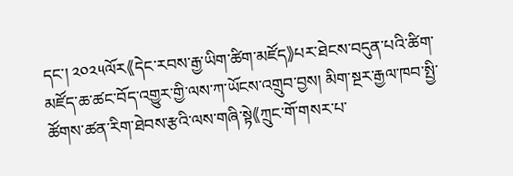དང་། ༢༠༢༥ལོར《དེང་རབས་རྒྱ་ཡིག་ཚིག་མཛོད》པར་ཐེངས་བདུན་པའི་ཚིག་མཛོད་ཆ་ཚང་བོད་འགྱུར་གྱི་ལས་ཀ་ཡོངས་འགྲུབ་བྱས། མིག་སྔར་རྒྱལ་ཁབ་སྤྱི་ཚོགས་ཚན་རིག་ཐེབས་རྩའི་ལས་གཞི་སྟེ《ཀྲུང་གོ་གསར་པ་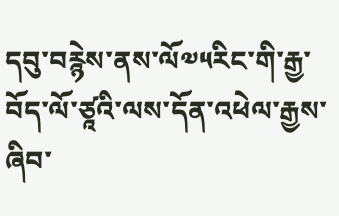དབུ་བརྙེས་ནས་ལོ༧༥རིང་གི་རྒྱ་བོད་ལོ་ཙཱའི་ལས་དོན་འཕེལ་རྒྱས་ཞིབ་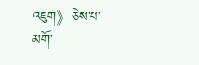འཇུག》ཅེས་པ་མགོ་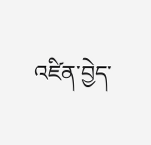འཛིན་བྱེད་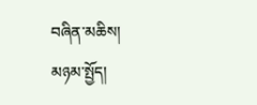བཞིན་མཆིས།
མཉམ་སྤྱོད།